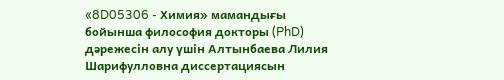«8D05306 - Химия» мамандығы бойынша философия докторы (PhD) дәрежесін алу үшін Алтынбаева Лилия Шарифулловна диссертациясын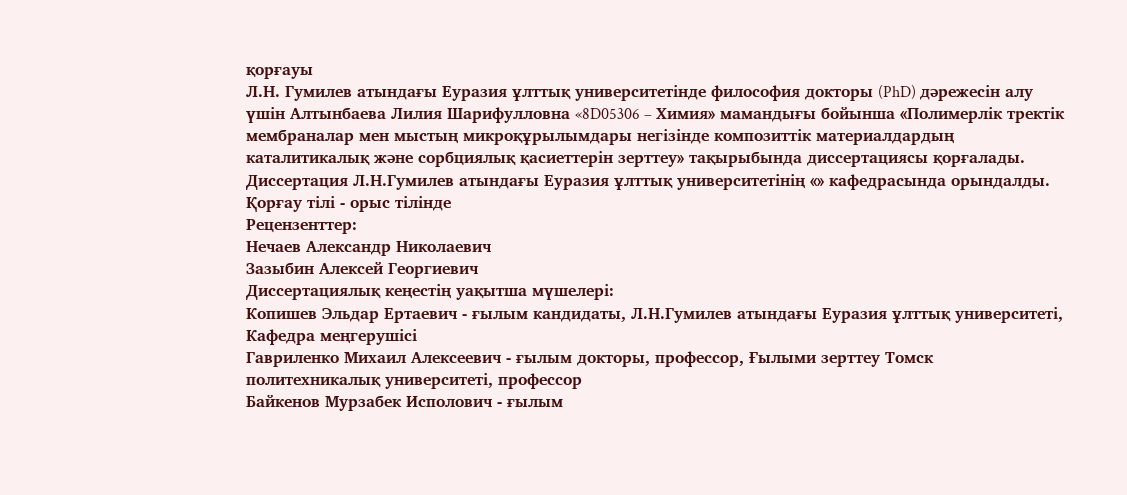қорғауы
Л.Н. Гумилев атындағы Еуразия ұлттық университетінде философия докторы (PhD) дәрежесін алу үшін Алтынбаева Лилия Шарифулловна «8D05306 – Химия» мамандығы бойынша «Полимерлік тректік мембраналар мен мыстың микроқұрылымдары негізінде композиттік материалдардың каталитикалық және сорбциялық қасиеттерін зерттеу» тақырыбында диссертациясы қорғалады.
Диссертация Л.Н.Гумилев атындағы Еуразия ұлттық университетінің «» кафедрасында орындалды.
Қорғау тілі - орыс тілінде
Рецензенттер:
Нечаев Александр Николаевич
Зазыбин Алексей Георгиевич
Диссертациялық кеңестің уақытша мүшелері:
Копишев Эльдар Ертаевич - ғылым кандидаты, Л.Н.Гумилев атындағы Еуразия ұлттық университеті, Кафедра меңгерушісі
Гавриленко Михаил Алексеевич - ғылым докторы, профессор, Ғылыми зерттеу Томск политехникалық университеті, профессор
Байкенов Мурзабек Исполович - ғылым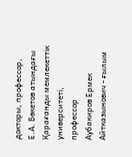докторы, профессор, Е.А. Бөкетов атындағы Қарағанды мемлекеттік университеті, профессор
Аубакиров Ермек Айтказынович - ғылым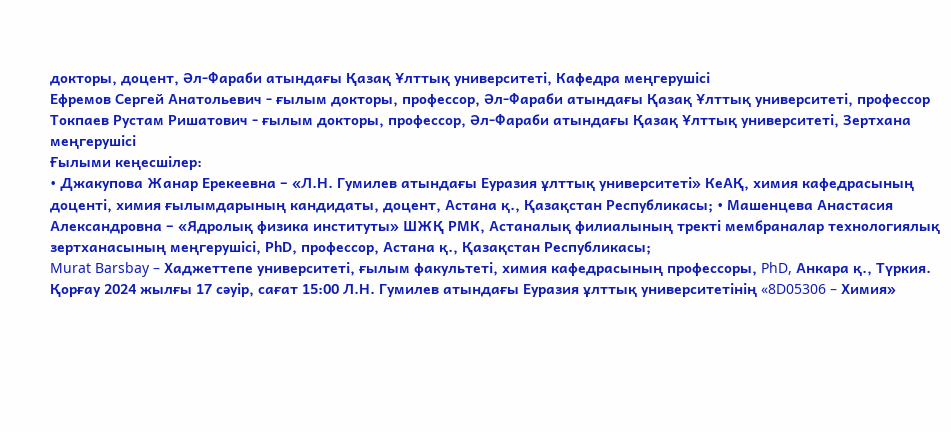докторы, доцент, Әл-Фараби атындағы Қазақ Ұлттық университеті, Кафедра меңгерушісі
Ефремов Сергей Анатольевич - ғылым докторы, профессор, Әл-Фараби атындағы Қазақ Ұлттық университеті, профессор
Токпаев Рустам Ришатович - ғылым докторы, профессор, Әл-Фараби атындағы Қазақ Ұлттық университеті, Зертхана меңгерушісі
Ғылыми кеңесшілер:
• Джакупова Жанар Ерекеевна – «Л.Н. Гумилев атындағы Еуразия ұлттық университеті» КеАҚ, химия кафедрасының доценті, химия ғылымдарының кандидаты, доцент, Астана қ., Қазақстан Республикасы; • Машенцева Анастасия Александровна – «Ядролық физика институты» ШЖҚ РМК, Астаналық филиалының тректі мембраналар технологиялық зертханасының меңгерушісі, РhD, профессор, Астана қ., Қазақстан Республикасы;
Murat Barsbay – Хаджеттепе университеті, ғылым факультеті, химия кафедрасының профессоры, PhD, Анкара қ., Түркия.
Қорғау 2024 жылғы 17 сәуір, сағат 15:00 Л.Н. Гумилев атындағы Еуразия ұлттық университетінің «8D05306 – Химия»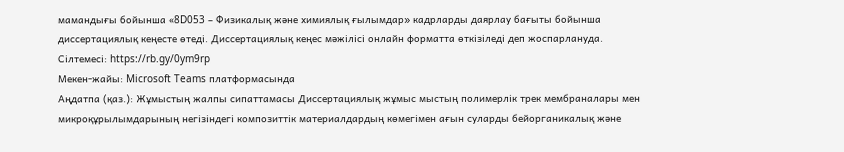мамандығы бойынша «8D053 – Физикалық және химиялық ғылымдар» кадрларды даярлау бағыты бойынша диссертациялық кеңесте өтеді. Диссертациялық кеңес мәжілісі онлайн форматта өткізіледі деп жоспарлануда.
Сілтемесі: https://rb.gy/0ym9rp
Мекен-жайы: Microsoft Teams платформасында
Аңдатпа (қаз.): Жұмыстың жалпы сипаттамасы Диссертациялық жұмыс мыстың полимерлік трек мембраналары мен микроқұрылымдарының негізіндегі композиттік материалдардың көмегімен ағын суларды бейорганикалық және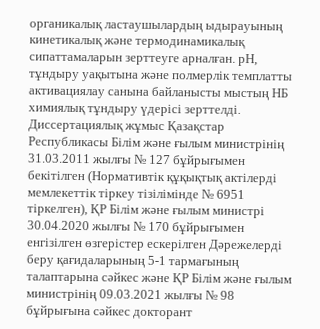органикалық ластаушылардың ыдырауының кинетикалық және термодинамикалық сипаттамаларын зерттеуге арналған. рН, тұндыру уақытына және полмерлік темплатты активациялау санына байланысты мыстың НБ химиялық тұндыру үдерісі зерттелді. Диссертациялық жұмыс Қазақстар Республикасы Білім және ғылым министрінің 31.03.2011 жылғы № 127 бұйрығымен бекітілген (Нормативтік құқықтық актілерді мемлекеттік тіркеу тізілімінде № 6951 тіркелген), ҚР Білім және ғылым министрі 30.04.2020 жылғы № 170 бұйрығымен енгізілген өзгерістер ескерілген Дәрежелерді беру қағидаларының 5-1 тармағының талаптарына сәйкес және ҚР Білім және ғылым министрінің 09.03.2021 жылғы № 98 бұйрығына сәйкес докторант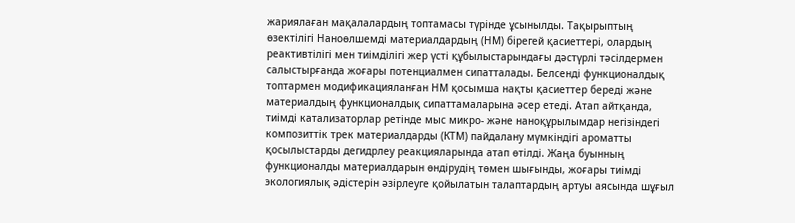жариялаған мақалалардың топтамасы түрінде ұсынылды. Тақырыптың өзектілігі Наноөлшемді материалдардың (НМ) бірегей қасиеттері, олардың реактивтілігі мен тиімділігі жер үсті құбылыстарындағы дәстүрлі тәсілдермен салыстырғанда жоғары потенциалмен сипатталады. Белсенді функционалдық топтармен модификацияланған НМ қосымша нақты қасиеттер береді және материалдың функционалдық сипаттамаларына әсер етеді. Атап айтқанда, тиімді катализаторлар ретінде мыс микро- және наноқұрылымдар негізіндегі композиттік трек материалдарды (КТМ) пайдалану мүмкіндігі ароматты қосылыстарды дегидрлеу реакцияларында атап өтілді. Жаңа буынның функционалды материалдарын өндірудің төмен шығынды, жоғары тиімді экологиялық әдістерін әзірлеуге қойылатын талаптардың артуы аясында шұғыл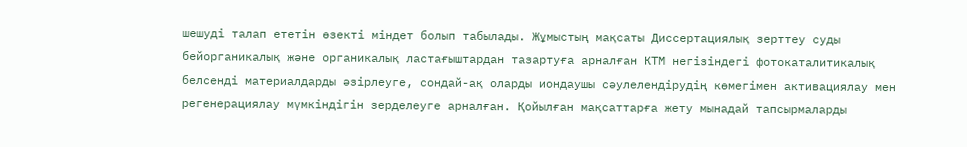шешуді талап ететін өзекті міндет болып табылады. Жұмыстың мақсаты Диссертациялық зерттеу суды бейорганикалық және органикалық ластағыштардан тазартуға арналған КТМ негізіндегі фотокаталитикалық белсенді материалдарды әзірлеуге, сондай-ақ оларды иондаушы сәулелендірудің көмегімен активациялау мен регенерациялау мүмкіндігін зерделеуге арналған. Қойылған мақсаттарға жету мынадай тапсырмаларды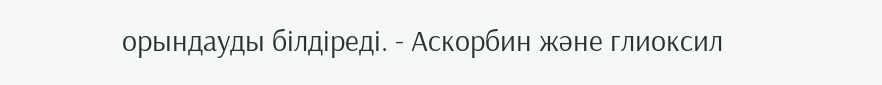орындауды білдіреді. - Аскорбин және глиоксил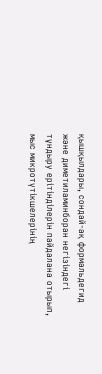қышқылдары, сондай-ақ формальдегид және диметиламинборан негізіндегі тұндыру ерітінділерін пайдалана отырып, мыс микротүтікшелерінің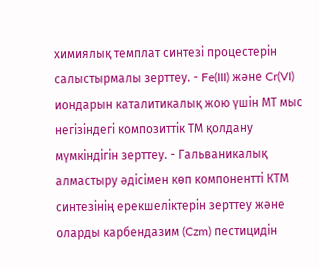химиялық темплат синтезі процестерін салыстырмалы зерттеу. - Fe(III) және Cr(VI) иондарын каталитикалық жою үшін МТ мыс негізіндегі композиттік ТМ қолдану мүмкіндігін зерттеу. - Гальваникалық алмастыру әдісімен көп компонентті КТМ синтезінің ерекшеліктерін зерттеу және оларды карбендазим (Czm) пестицидін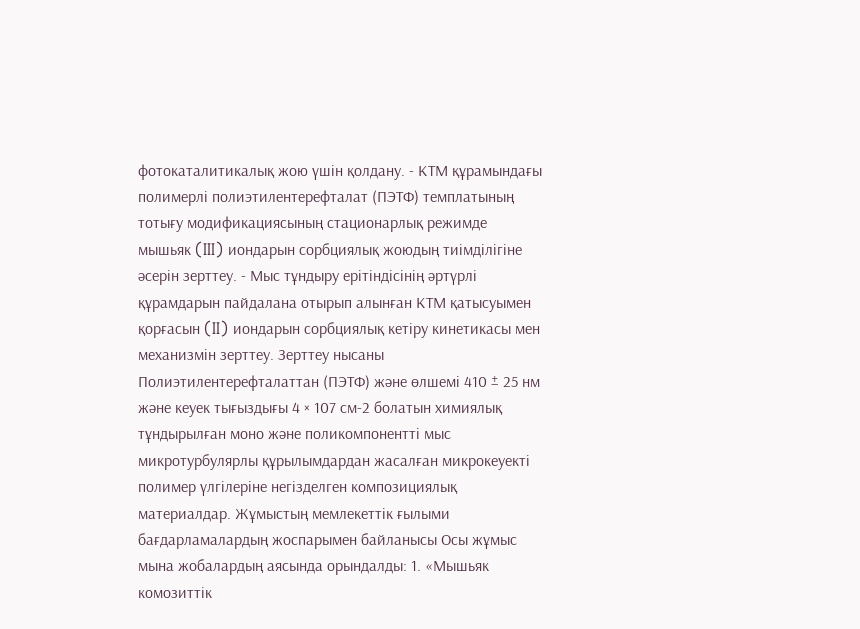фотокаталитикалық жою үшін қолдану. - КТМ құрамындағы полимерлі полиэтилентерефталат (ПЭТФ) темплатының тотығу модификациясының стационарлық режимде мышьяк (III) иондарын сорбциялық жоюдың тиімділігіне әсерін зерттеу. - Мыс тұндыру ерітіндісінің әртүрлі құрамдарын пайдалана отырып алынған КТМ қатысуымен қорғасын (II) иондарын сорбциялық кетіру кинетикасы мен механизмін зерттеу. Зерттеу нысаны Полиэтилентерефталаттан (ПЭТФ) және өлшемі 410 ± 25 нм және кеуек тығыздығы 4 × 107 см-2 болатын химиялық тұндырылған моно және поликомпонентті мыс микротурбулярлы құрылымдардан жасалған микрокеуекті полимер үлгілеріне негізделген композициялық материалдар. Жұмыстың мемлекеттік ғылыми бағдарламалардың жоспарымен байланысы Осы жұмыс мына жобалардың аясында орындалды: 1. «Мышьяк комозиттік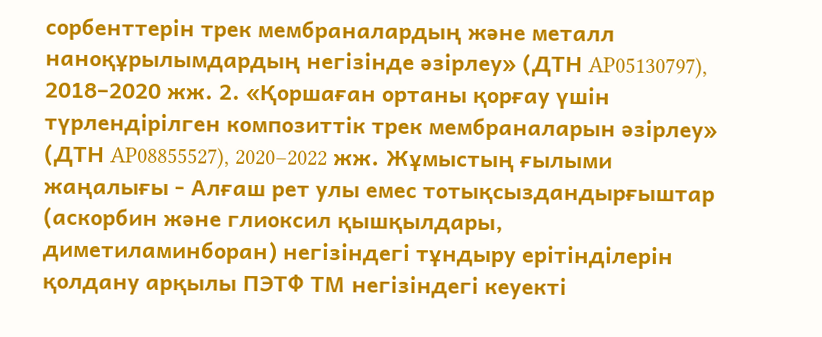сорбенттерін трек мембраналардың және металл наноқұрылымдардың негізінде әзірлеу» (ДТН AP05130797), 2018–2020 жж. 2. «Қоршаған ортаны қорғау үшін түрлендірілген композиттік трек мембраналарын әзірлеу» (ДТН AP08855527), 2020–2022 жж. Жұмыстың ғылыми жаңалығы - Алғаш рет улы емес тотықсыздандырғыштар (аскорбин және глиоксил қышқылдары, диметиламинборан) негізіндегі тұндыру ерітінділерін қолдану арқылы ПЭТФ ТМ негізіндегі кеуекті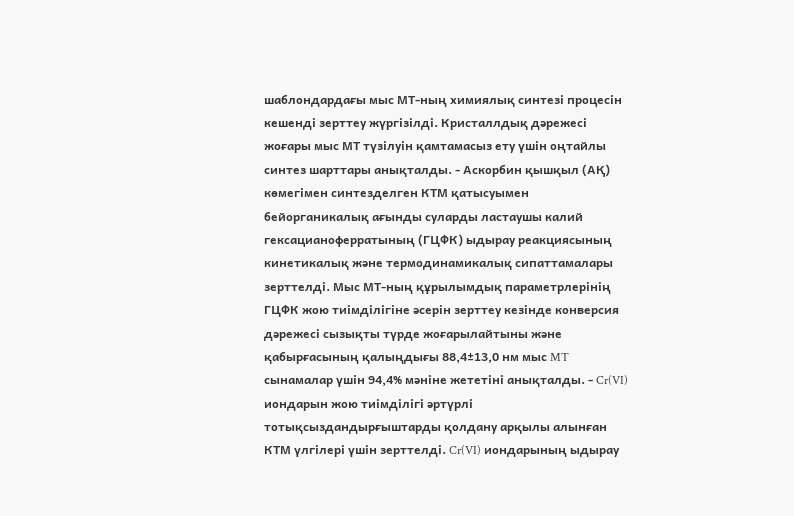шаблондардағы мыс МТ-ның химиялық синтезі процесін кешенді зерттеу жүргізілді. Кристаллдық дәрежесі жоғары мыс МТ түзілуін қамтамасыз ету үшін оңтайлы синтез шарттары анықталды. - Аскорбин қышқыл (АҚ) көмегімен синтезделген КТМ қатысуымен бейорганикалық ағынды суларды ластаушы калий гексацианоферратының (ГЦФК) ыдырау реакциясының кинетикалық және термодинамикалық сипаттамалары зерттелді. Мыс МТ-ның құрылымдық параметрлерінің ГЦФК жою тиімділігіне әсерін зерттеу кезінде конверсия дәрежесі сызықты түрде жоғарылайтыны және қабырғасының қалыңдығы 88,4±13,0 нм мыс MT сынамалар үшін 94,4% мәніне жететіні анықталды. - Cr(VI) иондарын жою тиімділігі әртүрлі тотықсыздандырғыштарды қолдану арқылы алынған КТМ үлгілері үшін зерттелді. Cr(VI) иондарының ыдырау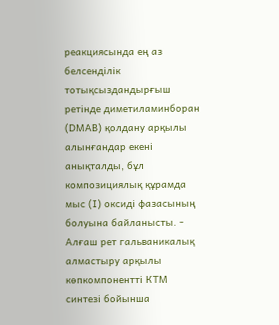реакциясында ең аз белсенділік тотықсыздандырғыш ретінде диметиламинборан (DMAB) қолдану арқылы алынғандар екені анықталды, бұл композициялық құрамда мыс (I) оксиді фазасының болуына байланысты. - Алғаш рет гальваникалық алмастыру арқылы көпкомпонентті КТМ синтезі бойынша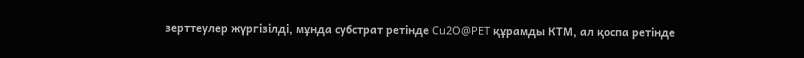зерттеулер жүргізілді, мұнда субстрат ретінде Cu2O@PET құрамды КТМ, ал қоспа ретінде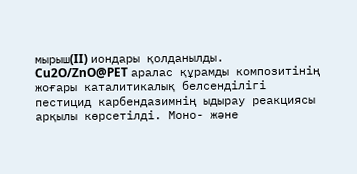мырыш(II) иондары қолданылды. Cu2O/ZnO@PET аралас құрамды композитінің жоғары каталитикалық белсенділігі пестицид карбендазимнің ыдырау реакциясы арқылы көрсетілді. Моно- және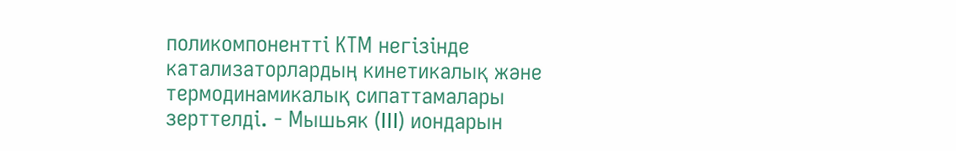поликомпонентті КТМ негізінде катализаторлардың кинетикалық және термодинамикалық сипаттамалары зерттелді. - Мышьяк (III) иондарын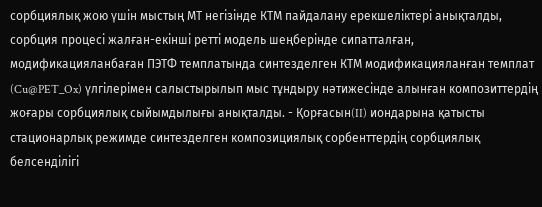сорбциялық жою үшін мыстың МТ негізінде КТМ пайдалану ерекшеліктері анықталды, сорбция процесі жалған-екінші ретті модель шеңберінде сипатталған, модификацияланбаған ПЭТФ темплатында синтезделген КТМ модификацияланған темплат (Cu@PET_Ox) үлгілерімен салыстырылып мыс тұндыру нәтижесінде алынған композиттердің жоғары сорбциялық сыйымдылығы анықталды. - Қорғасын(II) иондарына қатысты стационарлық режимде синтезделген композициялық сорбенттердің сорбциялық белсенділігі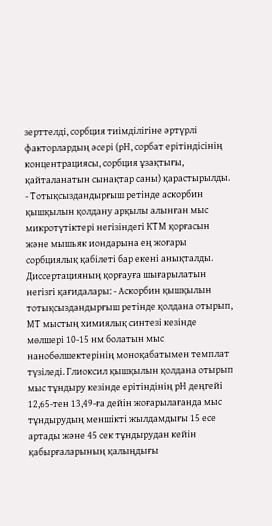зерттелді, сорбция тиімділігіне әртүрлі факторлардың әсері (рН, сорбат ерітіндісінің концентрациясы, сорбция ұзақтығы, қайталанатын сынақтар саны) қарастырылды. - Тотықсыздандырғыш ретінде аскорбин қышқылын қолдану арқылы алынған мыс микротүтіктері негізіндегі КТМ қорғасын және мышьяк иондарына ең жоғары сорбциялық қабілеті бар екені анықталды. Диссертацияның қорғауға шығарылатын негізгі қағидалары: - Аскорбин қышқылын тотықсыздандырғыш ретінде қолдана отырып, МТ мыстың химиялық синтезі кезінде мөлшері 10-15 нм болатын мыс нанобөлшектерінің моноқабатымен темплат түзіледі. Глиоксил қышқылын қолдана отырып мыс тұндыру кезінде ерітіндінің рН деңгейі 12,65-тен 13,49-ға дейін жоғарылағанда мыс тұндырудың меншікті жылдамдығы 15 есе артады және 45 сек тұндырудан кейін қабырғаларының қалыңдығы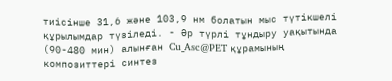тиісінше 31,6 және 103,9 нм болатын мыс түтікшелі құрылымдар түзіледі. - Әр түрлі тұндыру уақытында (90-480 мин) алынған Cu_Asc@PET құрамының композиттері синтез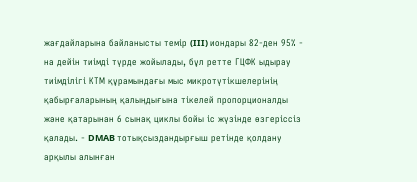жағдайларына байланысты темір (III) иондары 82-ден 95% - на дейін тиімді түрде жойылады, бұл ретте ГЦФК ыдырау тиімділігі КТМ құрамындағы мыс микротүтікшелерінің қабырғаларының қалыңдығына тікелей пропорционалды және қатарынан 6 сынақ циклы бойы іс жүзінде өзгеріссіз қалады. - DMAB тотықсыздандырғыш ретінде қолдану арқылы алынған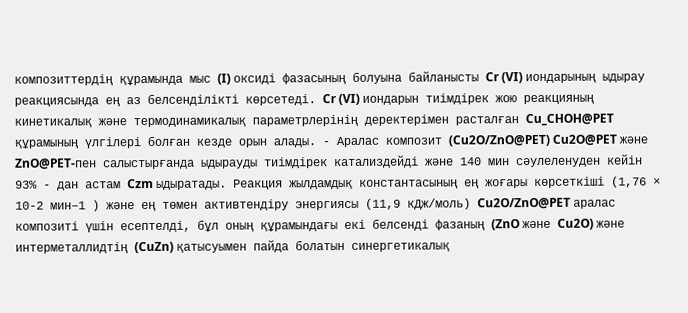композиттердің құрамында мыс (I) оксиді фазасының болуына байланысты Cr (VI) иондарының ыдырау реакциясында ең аз белсенділікті көрсетеді. Cr (VI) иондарын тиімдірек жою реакцияның кинетикалық және термодинамикалық параметрлерінің деректерімен расталған Cu_CHOH@PET құрамының үлгілері болған кезде орын алады. - Аралас композит (Cu2O/ZnO@PET) Cu2O@PET және ZnO@PET-пен салыстырғанда ыдырауды тиімдірек катализдейді және 140 мин сәулеленуден кейін 93% - дан астам Czm ыдыратады. Реакция жылдамдық константасының ең жоғары көрсеткіші (1,76 × 10-2 мин–1 ) және ең төмен активтендіру энергиясы (11,9 кДж/моль) Cu2O/ZnO@PET аралас композиті үшін есептелді, бұл оның құрамындағы екі белсенді фазаның (ZnO және Cu2O) және интерметаллидтің (CuZn) қатысуымен пайда болатын синергетикалық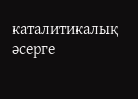каталитикалық әсерге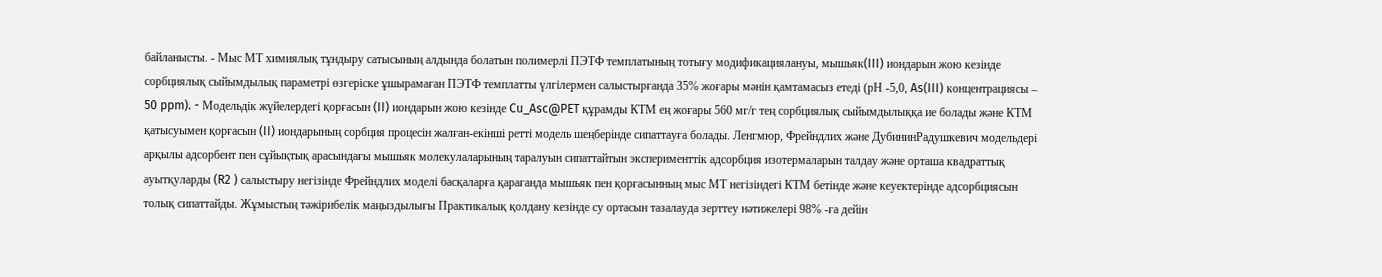байланысты. - Мыс МТ химиялық тұндыру сатысының алдында болатын полимерлі ПЭТФ темплатының тотығу модификациялануы, мышьяк(III) иондарын жою кезінде сорбциялық сыйымдылық параметрі өзгеріске ұшырамаған ПЭТФ темплатты үлгілермен салыстырғанда 35% жоғары мәнін қамтамасыз етеді (рН -5,0, As(III) концентрациясы – 50 ppm). - Модельдік жүйелердегі қорғасын (II) иондарын жою кезінде Cu_Asc@PET құрамды КТМ ең жоғары 560 мг/г тең сорбциялық сыйымдылыққа ие болады және КТМ қатысуымен қорғасын (II) иондарының сорбция процесін жалған-екінші ретті модель шеңберінде сипаттауға болады. Ленгмюр, Фрейндлих және ДубининРадушкевич модельдері арқылы адсорбент пен сұйықтық арасындағы мышьяк молекулаларының таралуын сипаттайтын эксперименттік адсорбция изотермаларын талдау және орташа квадраттық ауытқуларды (R2 ) салыстыру негізінде Фрейндлих моделі басқаларға қарағанда мышьяк пен қорғасынның мыс МТ негізіндегі КТМ бетінде және кеуектерінде адсорбциясын толық сипаттайды. Жұмыстың тәжірибелік маңыздылығы Практикалық қолдану кезінде су ортасын тазалауда зерттеу нәтижелері 98% -ға дейін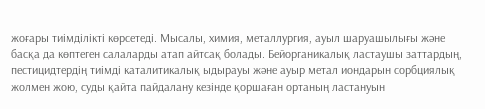жоғары тиімділікті көрсетеді. Мысалы, химия, металлургия, ауыл шаруашылығы және басқа да көптеген салаларды атап айтсақ болады. Бейорганикалық ластаушы заттардың, пестицидтердің тиімді каталитикалық ыдырауы және ауыр метал иондарын сорбциялық жолмен жою, суды қайта пайдалану кезінде қоршаған ортаның ластануын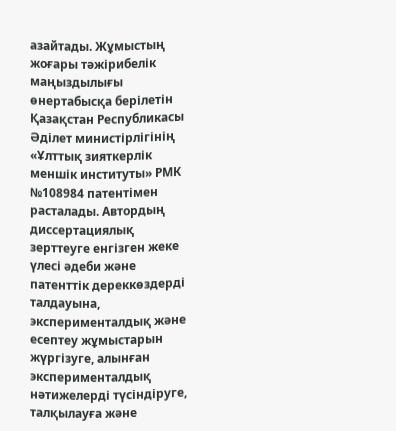азайтады. Жұмыстың жоғары тәжірибелік маңыздылығы өнертабысқа берілетін Қазақстан Республикасы Әділет министірлігінің «Ұлттық зияткерлік меншік институты» РМК №108984 патентімен расталады. Автордың диссертациялық зерттеуге енгізген жеке үлесі әдеби және патенттік дереккөздерді талдауына, эксперименталдық және есептеу жұмыстарын жүргізуге, алынған эксперименталдық нәтижелерді түсіндіруге, талқылауға және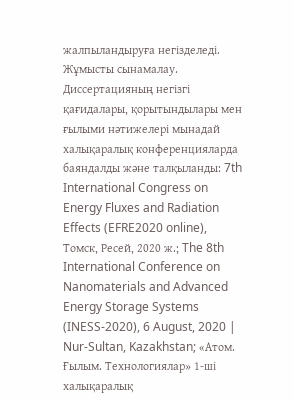жалпыландыруға негізделеді. Жұмысты сынамалау. Диссертацияның негізгі қағидалары, қорытындылары мен ғылыми нәтижелері мынадай халықаралық конференцияларда баяндалды және талқыланды: 7th International Congress on Energy Fluxes and Radiation Effects (EFRE2020 online), Томск, Ресей, 2020 ж.; The 8th International Conference on Nanomaterials and Advanced Energy Storage Systems (INESS-2020), 6 August, 2020 | Nur-Sultan, Kazakhstan; «Атом. Ғылым. Технологиялар» 1-ші халықаралық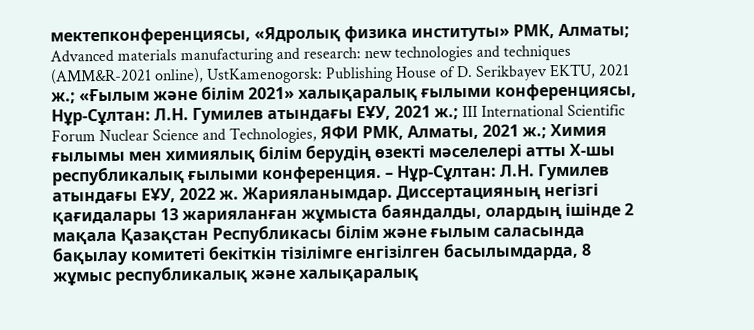мектепконференциясы, «Ядролық физика институты» РМК, Алматы; Advanced materials manufacturing and research: new technologies and techniques (AMM&R-2021 online), UstKamenogorsk: Publishing House of D. Serikbayev EKTU, 2021 ж.; «Ғылым және білім 2021» халықаралық ғылыми конференциясы, Нұр-Сұлтан: Л.Н. Гумилев атындағы ЕҰУ, 2021 ж.; III International Scientific Forum Nuclear Science and Technologies, ЯФИ РМК, Алматы, 2021 ж.; Химия ғылымы мен химиялық білім берудің өзекті мәселелері атты Х-шы республикалық ғылыми конференция. – Нұр-Сұлтан: Л.Н. Гумилев атындағы ЕҰУ, 2022 ж. Жарияланымдар. Диссертацияның негізгі қағидалары 13 жарияланған жұмыста баяндалды, олардың ішінде 2 мақала Қазақстан Республикасы білім және ғылым саласында бақылау комитеті бекіткін тізілімге енгізілген басылымдарда, 8 жұмыс республикалық және халықаралық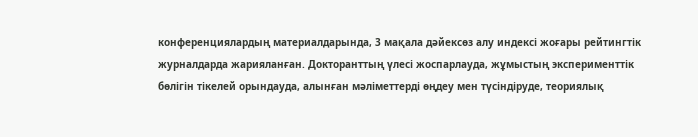конференциялардың материалдарында, 3 мақала дәйексөз алу индексі жоғары рейтингтік журналдарда жарияланған. Докторанттың үлесі жоспарлауда, жұмыстың эксперименттік бөлігін тікелей орындауда, алынған мәліметтерді өңдеу мен түсіндіруде, теориялық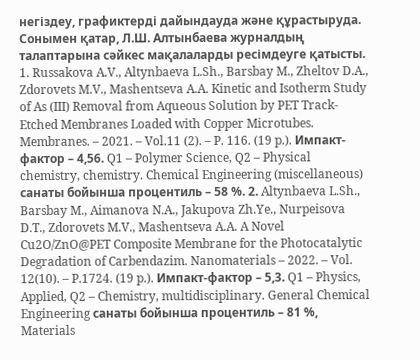негіздеу, графиктерді дайындауда және құрастыруда. Сонымен қатар, Л.Ш. Алтынбаева журналдың талаптарына сәйкес мақалаларды ресімдеуге қатысты. 1. Russakova A.V., Altynbaeva L.Sh., Barsbay M., Zheltov D.A., Zdorovets M.V., Mashentseva A.A. Kinetic and Isotherm Study of As (III) Removal from Aqueous Solution by PET Track-Etched Membranes Loaded with Copper Microtubes. Membranes. – 2021. – Vol.11 (2). – P. 116. (19 p.). Импакт-фактор – 4,56. Q1 – Polymer Science, Q2 – Physical chemistry, chemistry. Chemical Engineering (miscellaneous) санаты бойынша процентиль – 58 %. 2. Altynbaeva L.Sh., Barsbay M., Aimanova N.A., Jakupova Zh.Ye., Nurpeisova D.T., Zdorovets M.V., Mashentseva A.A. A Novel Cu2O/ZnO@PET Composite Membrane for the Photocatalytic Degradation of Carbendazim. Nanomaterials – 2022. – Vol. 12(10). – P.1724. (19 p.). Импакт-фактор – 5,3. Q1 – Physics, Applied, Q2 – Chemistry, multidisciplinary. General Chemical Engineering санаты бойынша процентиль – 81 %, Materials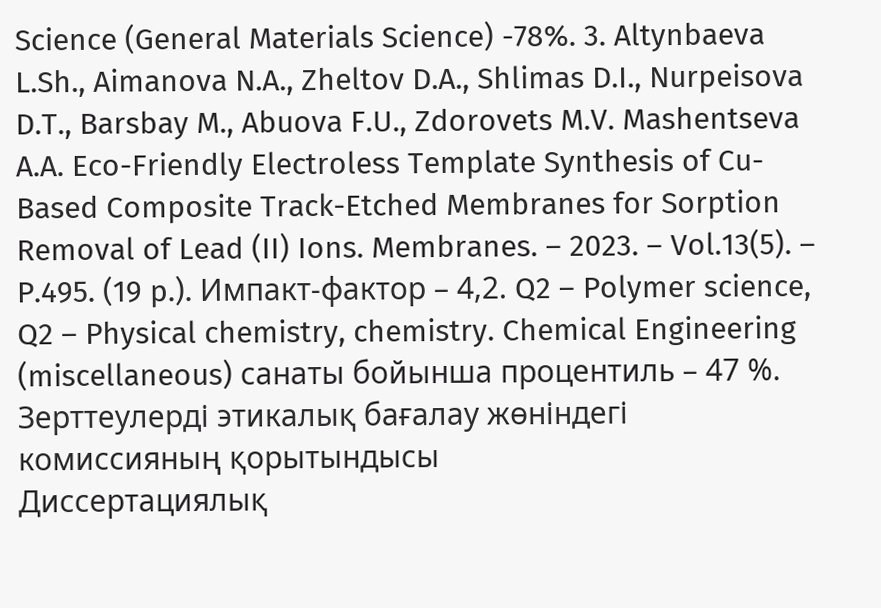Science (General Materials Science) -78%. 3. Altynbaeva L.Sh., Aimanova N.A., Zheltov D.A., Shlimas D.I., Nurpeisova D.T., Barsbay M., Abuova F.U., Zdorovets M.V. Mashentseva A.A. Eco-Friendly Electroless Template Synthesis of Cu-Based Composite Track-Etched Membranes for Sorption Removal of Lead (II) Ions. Membranes. – 2023. – Vol.13(5). – P.495. (19 p.). Импакт-фактор – 4,2. Q2 – Polymer science, Q2 – Physical chemistry, chemistry. Chemical Engineering (miscellaneous) санаты бойынша процентиль – 47 %.
Зерттеулерді этикалық бағалау жөніндегі комиссияның қорытындысы
Диссертациялық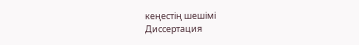кеңестің шешімі
Диссертация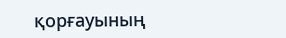қорғауының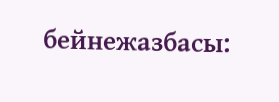бейнежазбасы: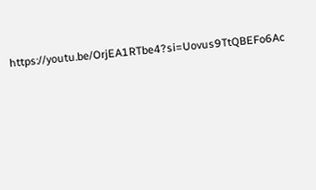https://youtu.be/OrjEA1RTbe4?si=Uovus9TtQBEFo6Ac